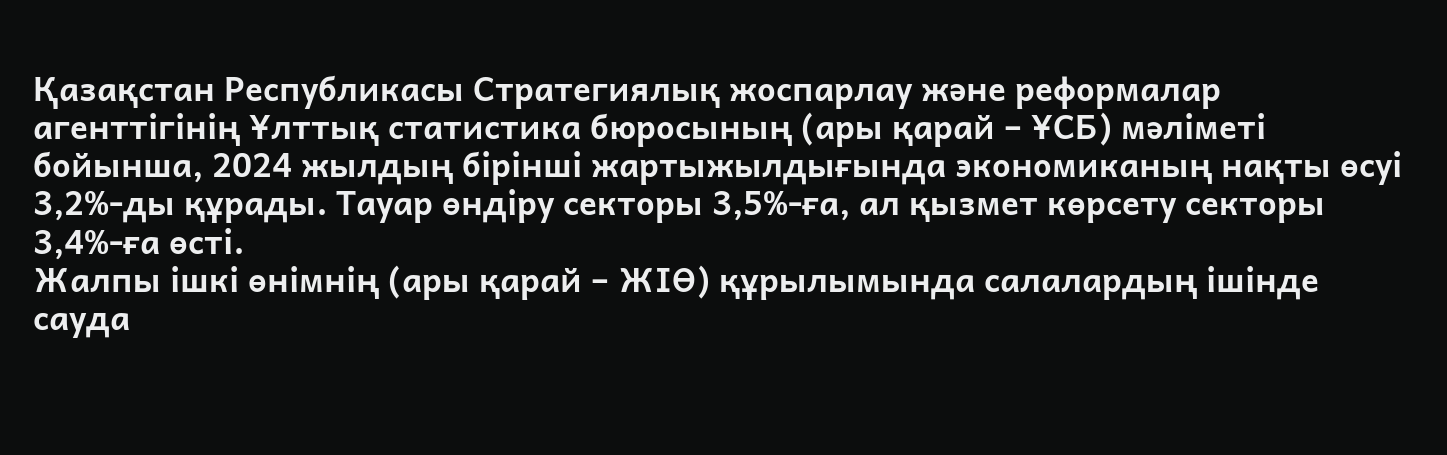Қазақстан Республикасы Стратегиялық жоспарлау және реформалар агенттігінің Ұлттық статистика бюросының (ары қарай – ҰСБ) мәліметі бойынша, 2024 жылдың бірінші жартыжылдығында экономиканың нақты өсуі 3,2%-ды құрады. Тауар өндіру секторы 3,5%-ға, ал қызмет көрсету секторы 3,4%-ға өсті.
Жалпы ішкі өнімнің (ары қарай – ЖІӨ) құрылымында салалардың ішінде сауда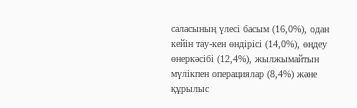саласының үлесі басым (16,0%), одан кейін тау-кен өндірісі (14,0%), өңдеу өнеркәсібі (12,4%), жылжымайтын мүлікпен операциялар (8,4%) және құрылыс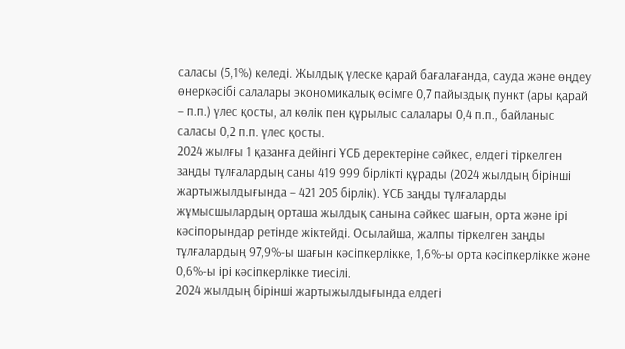саласы (5,1%) келеді. Жылдық үлеске қарай бағалағанда, сауда және өңдеу өнеркәсібі салалары экономикалық өсімге 0,7 пайыздық пункт (ары қарай – п.п.) үлес қосты, ал көлік пен құрылыс салалары 0,4 п.п., байланыс саласы 0,2 п.п. үлес қосты.
2024 жылғы 1 қазанға дейінгі ҰСБ деректеріне сәйкес, елдегі тіркелген заңды тұлғалардың саны 419 999 бірлікті құрады (2024 жылдың бірінші жартыжылдығында – 421 205 бірлік). ҰСБ заңды тұлғаларды жұмысшылардың орташа жылдық санына сәйкес шағын, орта және ірі кәсіпорындар ретінде жіктейді. Осылайша, жалпы тіркелген заңды тұлғалардың 97,9%-ы шағын кәсіпкерлікке, 1,6%-ы орта кәсіпкерлікке және 0,6%-ы ірі кәсіпкерлікке тиесілі.
2024 жылдың бірінші жартыжылдығында елдегі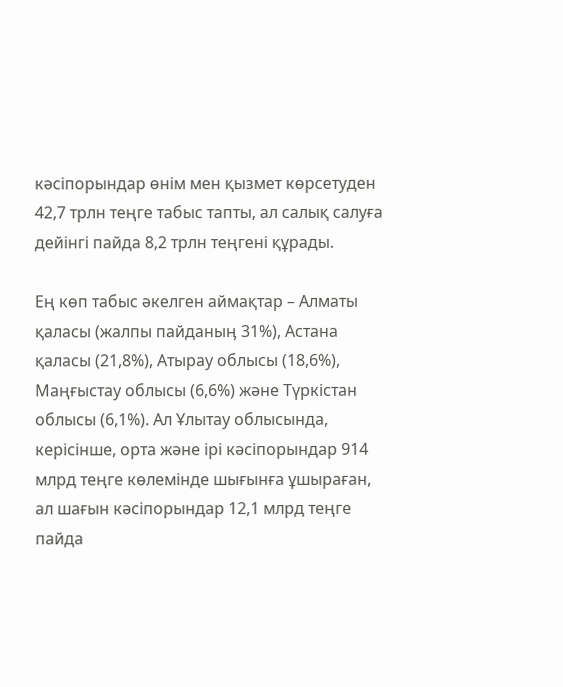кәсіпорындар өнім мен қызмет көрсетуден 42,7 трлн теңге табыс тапты, ал салық салуға дейінгі пайда 8,2 трлн теңгені құрады.

Ең көп табыс әкелген аймақтар – Алматы қаласы (жалпы пайданыӊ 31%), Астана қаласы (21,8%), Атырау облысы (18,6%), Маңғыстау облысы (6,6%) және Түркістан облысы (6,1%). Ал Ұлытау облысында, керісінше, орта және ірі кәсіпорындар 914 млрд теңге көлемінде шығынға ұшыраған, ал шағын кәсіпорындар 12,1 млрд теңге пайда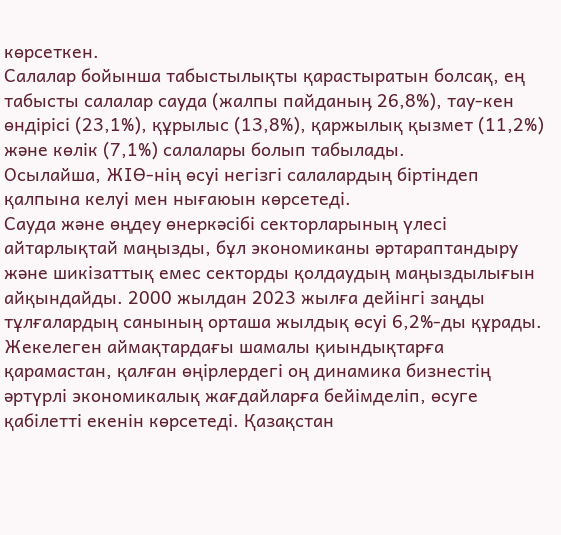көрсеткен.
Салалар бойынша табыстылықты қарастыратын болсақ, ең табысты салалар сауда (жалпы пайданыӊ 26,8%), тау-кен өндірісі (23,1%), құрылыс (13,8%), қаржылық қызмет (11,2%) және көлік (7,1%) салалары болып табылады.
Осылайша, ЖІӨ-нің өсуі негізгі салалардың біртіндеп қалпына келуі мен нығаюын көрсетеді.
Сауда және өңдеу өнеркәсібі секторларының үлесі айтарлықтай маңызды, бұл экономиканы әртараптандыру және шикізаттық емес секторды қолдаудың маңыздылығын айқындайды. 2000 жылдан 2023 жылға дейінгі заңды тұлғалардың санының орташа жылдық өсуі 6,2%-ды құрады. Жекелеген аймақтардағы шамалы қиындықтарға қарамастан, қалған өңірлердегі оң динамика бизнестің әртүрлі экономикалық жағдайларға бейімделіп, өсуге қабілетті екенін көрсетеді. Қазақстан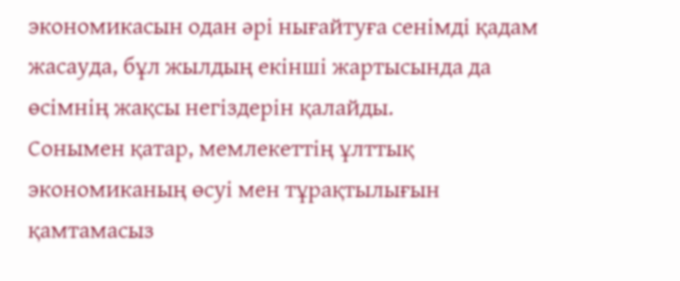экономикасын одан әрі нығайтуға сенімді қадам жасауда, бұл жылдың екінші жартысында да өсімнің жақсы негіздерін қалайды.
Сонымен қатар, мемлекеттің ұлттық экономиканың өсуі мен тұрақтылығын қамтамасыз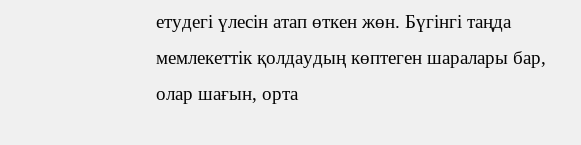етудегі үлесін атап өткен жөн. Бүгінгі таңда мемлекеттік қолдаудың көптеген шаралары бар, олар шағын, орта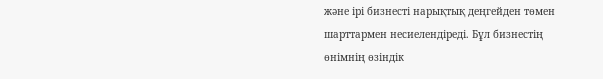және ірі бизнесті нарықтық деңгейден төмен шарттармен несиелендіреді. Бұл бизнестің өнімнің өзіндік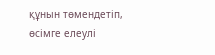құнын төмендетіп, өсімге елеулі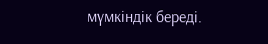мүмкіндік береді.